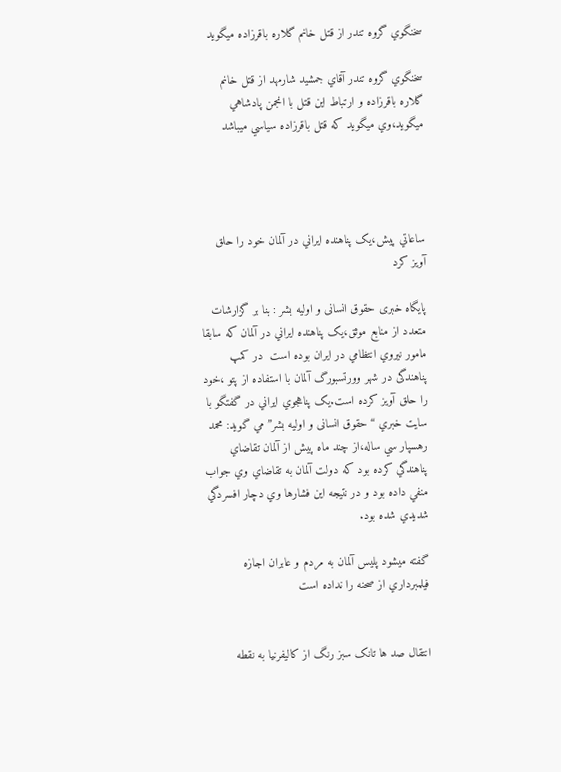سخنگوي گروه تندر از قتل خانم گلاره باقرزاده ميگويد

سخنگوي گروه تندر آقاي جمشيد شارمهد از قتل خانم گلاره باقرزاده و ارتباط اين قتل با انجمن پادشاهي ميگويد،وي ميگويد که قتل باقرزاده سياسي ميباشد




ساعاتي پيش،يک پناهنده ايراني در آلمان خود را حلق آويز کرد

پایگاه خبری حقوق انسانی‌ و اولیه بشر : بنا بر گزارشات متعدد از منابع موثق،يک پناهنده ايراني در آلمان که سابقا مامور نيروي انتظامي در ايران بوده است  در کمپ پناهندگی در شهر وورتسبورگ آلمان با استفاده از پتو ،خود را حلق آويز کرده است.يک پناهجوي ايراني در گفتگو با سايت خبري “حقوق انسانی‌ و اولیه بشر” مي گويد: محمد رهسپار سي ساله،از چند ماه پيش از آلمان تقاضاي  پناهندگي کرده بود که دولت آلمان به تقاضاي وي جواب منفي داده بود و در نتيجه اين فشارها وي دچار افسردگي شديدي شده بود.

گفته ميشود پليس آلمان به مردم و عابران اجازه فيلمبرداري از صحنه را نداده است


انتقال صد ها تانک سبز رنگ از کاليفرنيا به نقطه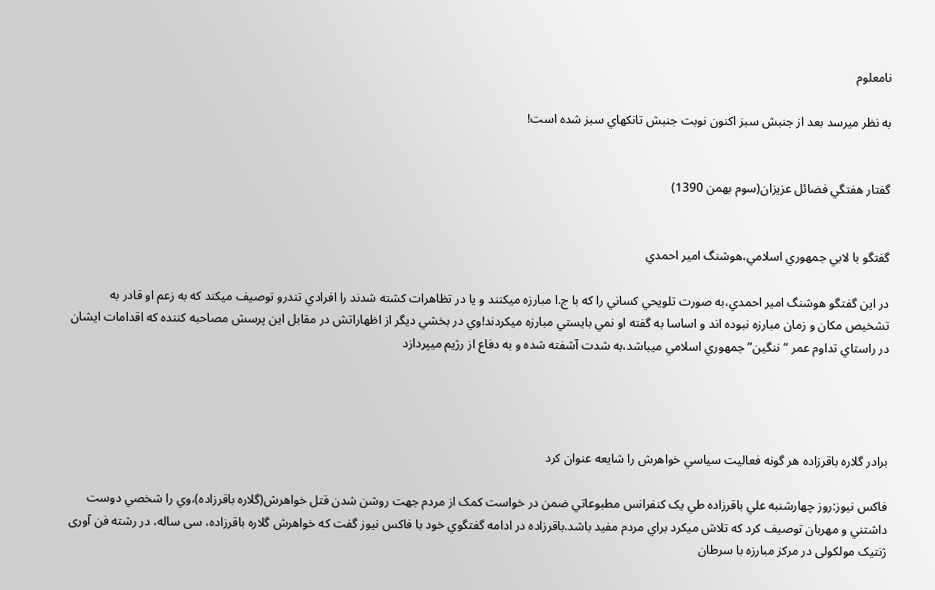نامعلوم

به نظر ميرسد بعد از جنبش سبز اکنون نوبت جنبش تانکهاي سبز شده است!


گفتار هفتگي فضائل عزيزان(سوم بهمن 1390)


گفتگو با لابي جمهوري اسلامي،هوشنگ امير احمدي

در اين گفتگو هوشنگ امير احمدي،به صورت تلويحي کساني را که با ج.ا مبارزه ميکنند و يا در تظاهرات کشته شدند را افرادي تندرو توصيف ميکند که به زعم او قادر به تشخيص مکان و زمان مبارزه نبوده اند و اساسا به گفته او نمي بايستي مبارزه ميکردند!وي در بخشي ديگر از اظهاراتش در مقابل اين پرسش مصاحبه کننده که اقدامات ايشان در راستاي تداوم عمر “ننگين” جمهوري اسلامي ميباشد،به شدت آشفته شده و به دفاع از رژيم ميپردازد




برادر گلاره باقرزاده هر گونه فعاليت سياسي خواهرش را شايعه عنوان کرد

فاکس نيوز:روز چهارشنبه علي باقرزاده طي يک کنفرانس مطبوعاتي ضمن در خواست کمک از مردم جهت روشن شدن قتل خواهرش(گلاره باقرزاده)،وي را شخصي دوست داشتني و مهربان توصيف کرد که تلاش ميکرد براي مردم مفيد باشد.باقرزاده در ادامه گفتگوي خود با فاکس نيوز گفت که خواهرش گلاره باقرزاده، سی ساله، در رشته فن آوری ژنتیک مولکولی در مرکز مبارزه با سرطان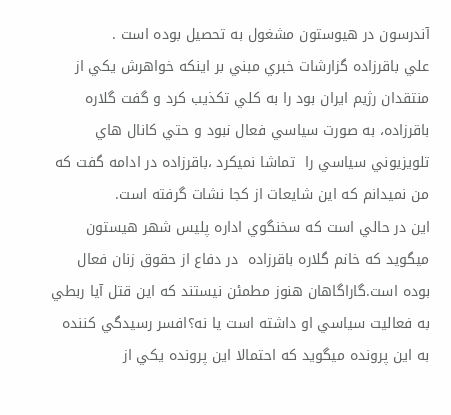آندرسون در هیوستون مشغول به تحصیل بوده است .
علي باقرزاده گزارشات خبري مبني بر اينکه خواهرش يکي از منتقدان رژيم ايران بود را به کلي تکذيب کرد و گفت گلاره باقرزاده، به صورت سياسي فعال نبود و حتي کانال هاي تلويزيوني سياسي را  تماشا نميکرد ،باقرزاده در ادامه گفت که من نميدانم که اين شايعات از کجا نشات گرفته است.
اين در حالي است که سخنگوي اداره پليس شهر هيستون ميگويد که خانم گلاره باقرزاده  در دفاع از حقوق زنان فعال بوده است.گاراگاهان هنوز مطمئن نيستند که اين قتل آيا ربطي به فعاليت سياسي او داشته است يا نه؟افسر رسيدگي کننده به اين پرونده ميگويد که احتمالا اين پرونده يکي از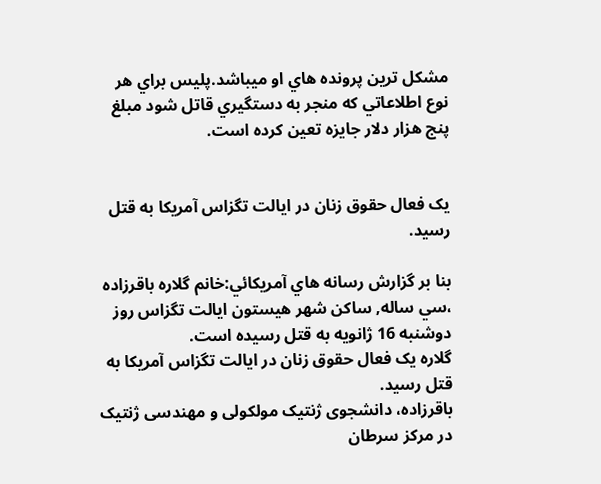مشکل ترين پرونده هاي او ميباشد.پليس براي هر نوع اطلاعاتي که منجر به دستگيري قاتل شود مبلغ پنج هزار دلار جايزه تعين کرده است.


يک فعال حقوق زنان در ايالت تگزاس آمريکا به قتل رسيد.

بنا بر گزارش رسانه هاي آمريکائي:خانم گلاره باقرزاده ،سي ساله, ساکن شهر هيستون ايالت تگزاس روز دوشنبه 16 ژانويه به قتل رسيده است.
گلاره يک فعال حقوق زنان در ايالت تگزاس آمريکا به قتل رسيد.
باقرزاده، دانشجوی ژنتیک مولکولی و مهندسی ژنتیک در مرکز سرطان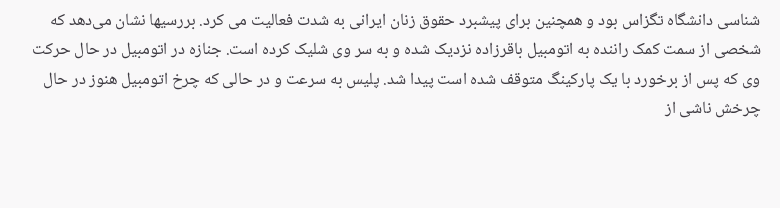شناسی دانشگاه تگزاس بود و همچنین برای پیشبرد حقوق زنان ایرانی به شدت فعالیت می کرد. بررسیها نشان می‌دهد که شخصی از سمت کمک راننده به اتومبیل باقرزاده نزدیک شده و به سر وی شلیک کرده است. جنازه در اتومبیل در حال حرکت وی که پس از برخورد با یک پارکینگ متوقف شده است پیدا شد. پلیس به سرعت و در حالی که چرخ اتومبیل هنوز در حال چرخش ناشی از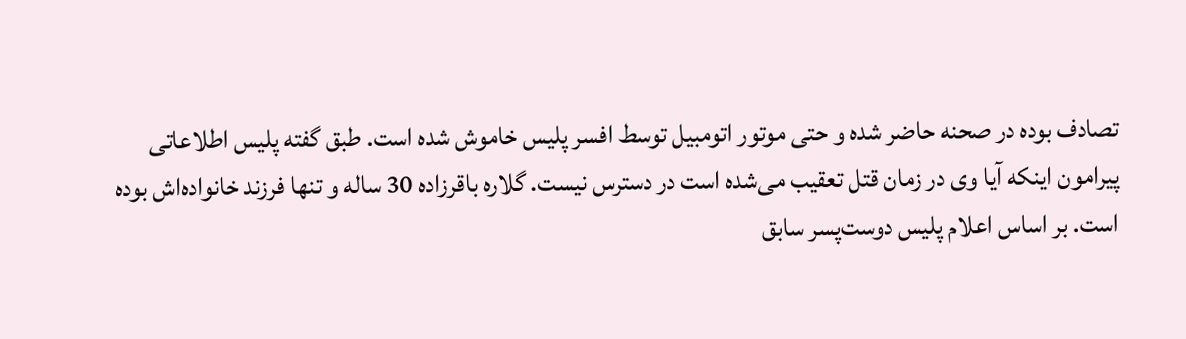تصادف بوده در صحنه حاضر شده و حتی موتور اتومبیل توسط افسر پلیس خاموش شده است. طبق گفته پلیس اطلاعاتی پیرامون اینکه آیا وی در زمان قتل تعقیب می‌شده است در دسترس نیست. گلاره باقرزاده 30 ساله و تنها فرزند خانواده‌اش بوده است. بر اساس اعلام پلیس دوست‌پسر سابق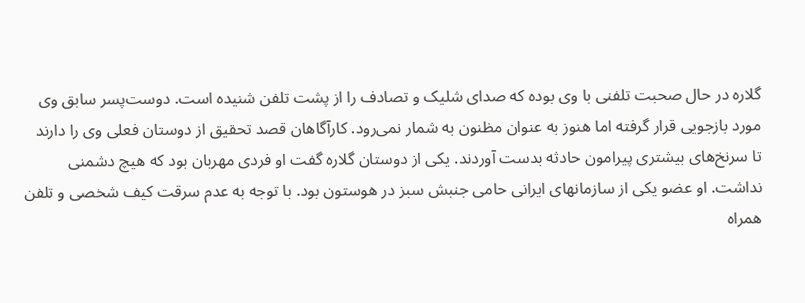گلاره در حال صحبت تلفنی با وی بوده که صدای شلیک و تصادف را از پشت تلفن شنیده است. دوست‌پسر سابق وی مورد بازجویی قرار گرفته اما هنوز به عنوان مظنون به شمار نمی‌رود. کارآگاهان قصد تحقیق از دوستان فعلی وی را دارند تا سرنخ‌های بیشتری پیرامون حادثه بدست آوردند. یکی از دوستان گلاره گفت او فردی مهربان بود که هیچ دشمنی نداشت. او عضو یکی از سازمانهای ایرانی حامی جنبش سبز در هوستون بود. با توجه به عدم سرقت کیف شخصی و تلفن همراه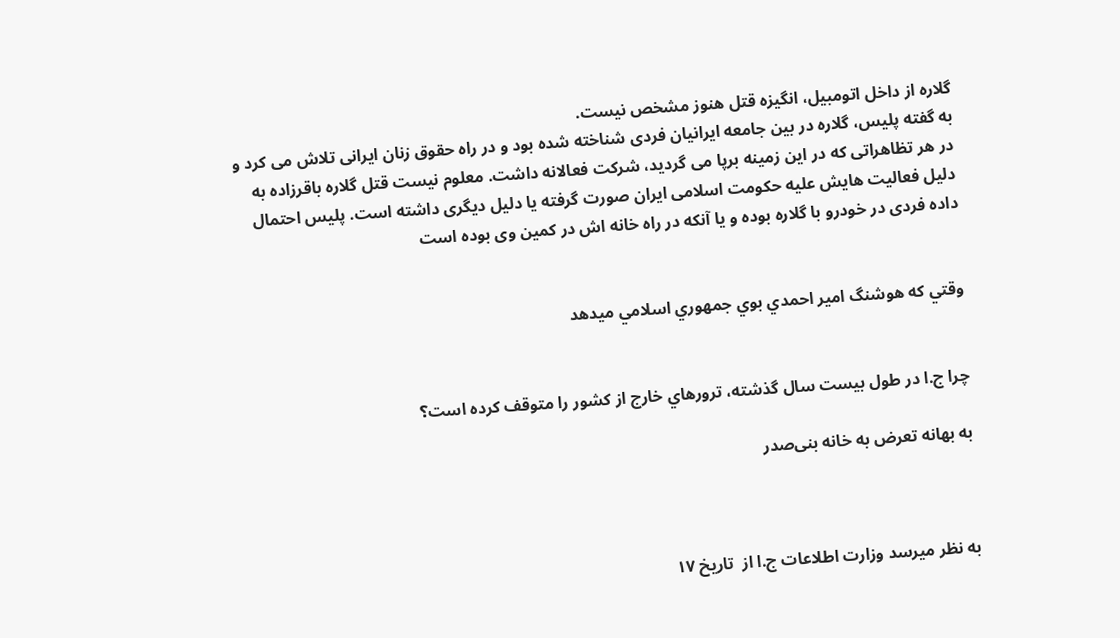گلاره از داخل اتومبیل، انگیزه قتل هنوز مشخص نیست.
به گفته پلیس، گلاره در بین جامعه ایرانیان فردی شناخته شده بود و در راه حقوق زنان ایرانی تلاش می کرد و در هر تظاهراتی که در این زمینه برپا می گردید، شرکت فعالانه داشت. معلوم نیست قتل گلاره باقرزاده به دلیل فعالیت هایش علیه حکومت اسلامی ایران صورت گرفته یا دلیل دیگری داشته است. پلیس احتمال داده فردی در خودرو با گلاره بوده و یا آنکه در راه خانه اش در کمین وی بوده است


وقتي که هوشنگ امير احمدي بوي جمهوري اسلامي ميدهد


چرا ج.ا در طول بيست سال گذشته، ترورهاي خارج از کشور را متوقف کرده است؟

به بهانه تعرض به خانه بنی‌صدر



به نظر ميرسد وزارت اطلاعات ج.ا از  تاریخ ۱۷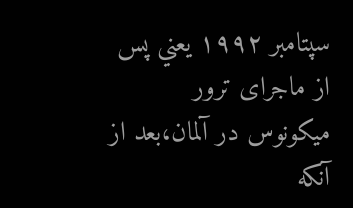سپتامبر ۱۹۹۲ يعني پس از ماجرای ترور میکونوس در آلمان،بعد از آنکه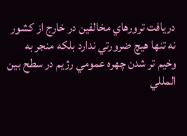دريافت ترورهاي مخالفين در خارج از کشور نه تنها هيچ ضرورتي ندارد بلکه منجر به وخيم تر شدن چهره عمومي رژيم در سطح بين المللي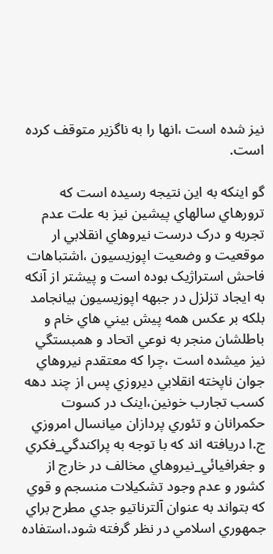نيز شده است ،انها را به ناگزير متوقف کرده است.

گو اينکه به اين نتيجه رسيده است که ترورهاي سالهاي پيشين نيز به علت عدم تجربه و درک درست نيروهاي انقلابي ار موقعيت و وضعيت اپوزيسيون ،اشتباهات فاحش استراژيک بوده است و پيشتر از آنکه به ايجاد تزلزل در جبهه اپوزيسيون بيانجامد بلکه بر عکس همه پيش بيني هاي خام و باطلشان منجر به نوعي اتحاد و همبستگي نيز ميشده است ،چرا که معتقدم نيروهاي جوان ناپخته انقلابي ديروزي پس از چند دهه کسب تجارب خونين،اينک در کسوت حکمرانان و تئوري پردازان ميانسال امروزي ج.ا دريافته اند که با توجه به پراکندگي_فکري و جغرافيائي_نيروهاي مخالف در خارج از کشور و عدم وجود تشکيلات منسجم و قوي که بتواند به عنوان آلترناتيو جدي مطرح براي جمهوري اسلامي در نظر گرفته شود،استفاده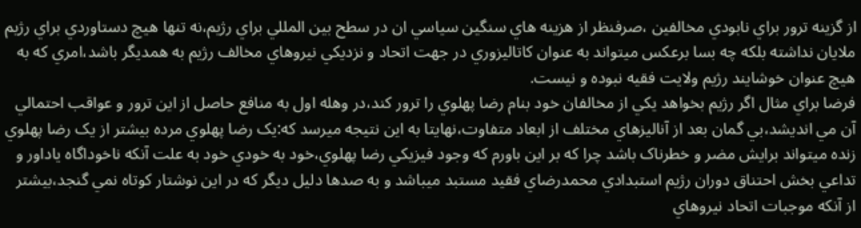از گزينه ترور براي نابودي مخالفين ،صرفنظر از هزينه هاي سنگين سياسي ان در سطح بين المللي براي رژيم،نه تنها هيچ دستاوردي براي رژيم ملايان نداشته بلکه چه بسا برعکس ميتواند به عنوان کاتاليزوري در جهت اتحاد و نزديکي نيروهاي مخالف رژيم به همديگر باشد،امري که به هيچ عنوان خوشايند رژيم ولايت فقيه نبوده و نيست.
فرضا براي مثال اگر رژيم بخواهد يکي از مخالفان خود بنام رضا پهلوي را ترور کند،در وهله اول به منافع حاصل از اين ترور و عواقب احتمالي آن مي انديشد،بي گمان بعد از آناليزهاي مختلف از ابعاد متفاوت،نهايتا به اين نتيجه ميرسد که:يک رضا پهلوي مرده بيشتر از يک رضا پهلوي زنده ميتواند برايش مضر و خطرناک باشد چرا که بر اين باورم که وجود فيزيکي رضا پهلوي،خود به خودي خود به علت آنکه ناخوداگاه ياداور و تداعي بخش احتناق دوران رژيم استبدادي محمدرضاي فقيد مستبد ميباشد و به صدها دليل ديگر که در اين نوشتار کوتاه نمي گنجد،بيشتر از آنکه موجبات اتحاد نيروهاي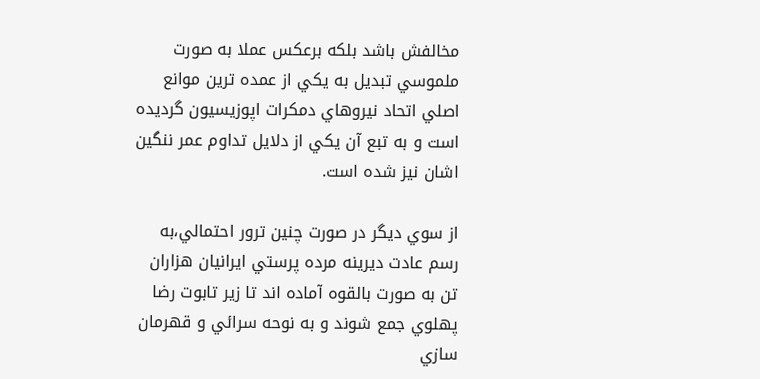مخالفش باشد بلکه برعکس عملا به صورت ملموسي تبديل به يکي از عمده ترين موانع اصلي اتحاد نيروهاي دمکرات اپوزيسيون گرديده است و به تبع آن يکي از دلايل تداوم عمر ننگين اشان نيز شده است.

از سوي ديگر در صورت چنين ترور احتمالي،به رسم عادت ديرينه مرده پرستي ايرانيان هزاران تن به صورت بالقوه آماده اند تا زير تابوت رضا پهلوي جمع شوند و به نوحه سرائي و قهرمان سازي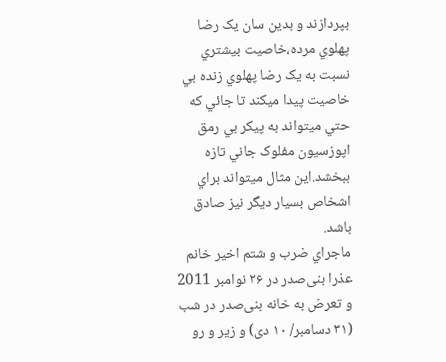بپردازند و بدين سان يک رضا پهلوي مرده،خاصيت بيشتري نسبت به يک رضا پهلوي زنده بي خاصيت پيدا ميکند تا جائي که حتي ميتواند به پيکر بي رمق اپوزسيون مفلوک جاني تازه ببخشد.اين مثال ميتواند براي اشخاص بسيار ديگر نيز صادق باشد.
ماجراي ضرب و شتم اخير خانم عذرا بنی‌صدر در ۲۶ نوامبر 2011 و تعرض به خانه بنی‌صدر در شب (۳۱ دسامبر/ ۱۰ دی) و زیر و رو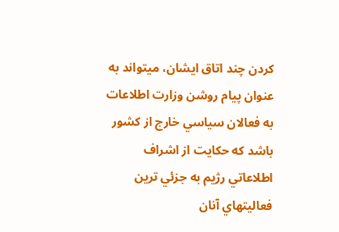کردن چند اتاق ايشان، ميتواند به عنوان پيام روشن وزارت اطلاعات به فعالان سياسي خارج از کشور باشد که حکايت از اشراف اطلاعاتي رژيم به جزئي ترين فعاليتهاي آنان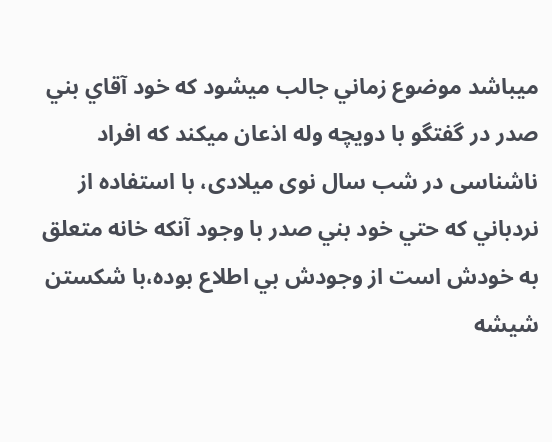ميباشد موضوع زماني جالب ميشود که خود آقاي بني صدر در گفتگو با دویچه وله اذعان ميکند که افراد ناشناسی در شب سال نوی میلادی، با استفاده از نردباني که حتي خود بني صدر با وجود آنکه خانه متعلق به خودش است از وجودش بي اطلاع بوده،با شکستن شيشه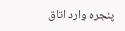پنجره وارد اتاق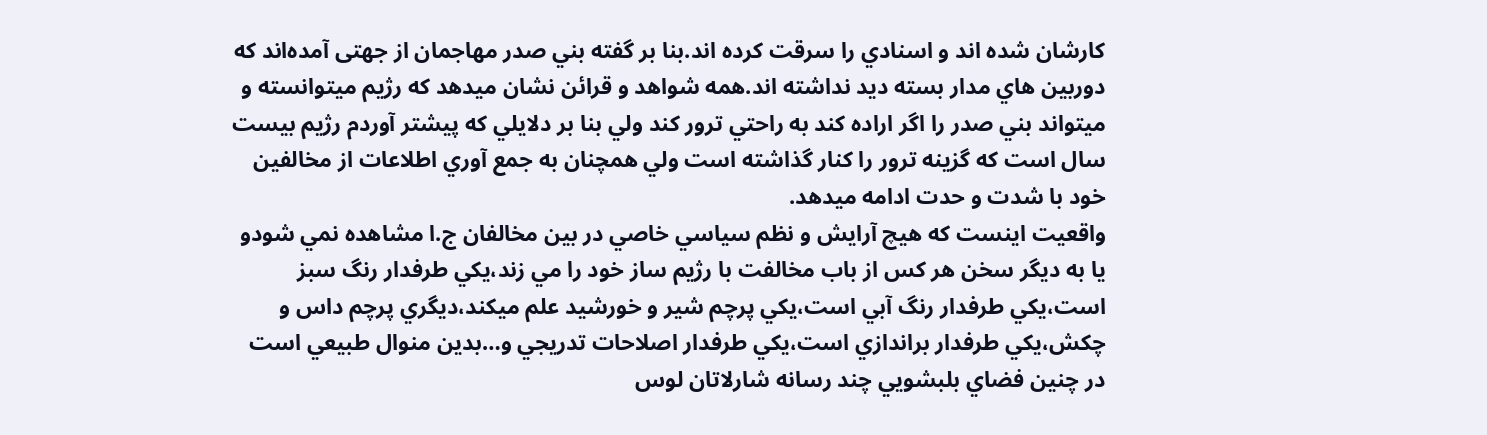کارشان شده اند و اسنادي را سرقت کرده اند.بنا بر گفته بني صدر مهاجمان از جهتی آمده‌اند که دوربین هاي مدار بسته دید نداشته اند.همه شواهد و قرائن نشان ميدهد که رژيم ميتوانسته و ميتواند بني صدر را اگر اراده کند به راحتي ترور کند ولي بنا بر دلايلي که پيشتر آوردم رژيم بيست سال است که گزينه ترور را کنار گذاشته است ولي همچنان به جمع آوري اطلاعات از مخالفين خود با شدت و حدت ادامه ميدهد.
واقعيت اينست که هيچ آرايش و نظم سياسي خاصي در بين مخالفان ج.ا مشاهده نمي شودو يا به ديگر سخن هر کس از باب مخالفت با رژيم ساز خود را مي زند،يکي طرفدار رنگ سبز است،يکي طرفدار رنگ آبي است،يکي پرچم شير و خورشيد علم ميکند،ديگري پرچم داس و چکش،يکي طرفدار براندازي است،يکي طرفدار اصلاحات تدريجي و…بدين منوال طبيعي است در چنين فضاي بلبشويي چند رسانه شارلاتان لوس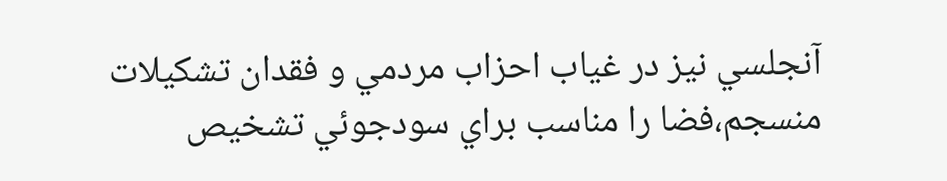آنجلسي نيز در غياب احزاب مردمي و فقدان تشکيلات منسجم،فضا را مناسب براي سودجوئي تشخيص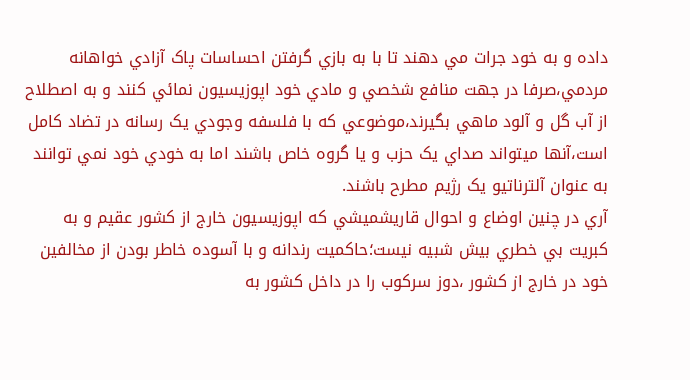داده و به خود جرات مي دهند تا با به بازي گرفتن احساسات پاک آزادي خواهانه مردمي،صرفا در جهت منافع شخصي و مادي خود اپوزيسيون نمائي کنند و به اصطلاح از آب گل و آلود ماهي بگيرند،موضوعي که با فلسفه وجودي يک رسانه در تضاد کامل است،آنها ميتواند صداي يک حزب و يا گروه خاص باشند اما به خودي خود نمي توانند به عنوان آلترناتيو يک رژيم مطرح باشند.
آري در چنين اوضاع و احوال قاريشميشي که اپوزيسيون خارج از کشور عقيم و به کبريت بي خطري بيش شبيه نيست؛حاکميت رندانه و با آسوده خاطر بودن از مخالفين خود در خارج از کشور ،دوز سرکوب را در داخل کشور به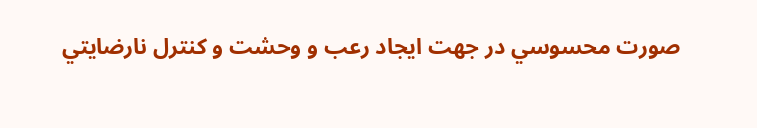صورت محسوسي در جهت ايجاد رعب و وحشت و کنترل نارضايتي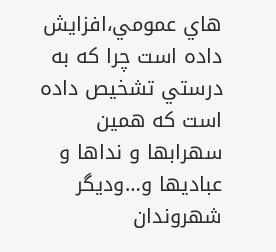هاي عمومي،افزايش داده است چرا که به درستي تشخيص داده است که همين سهرابها و نداها و عباديها و…وديگر شهروندان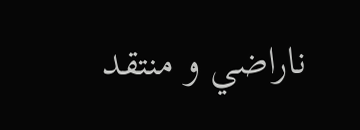ناراضي و منتقد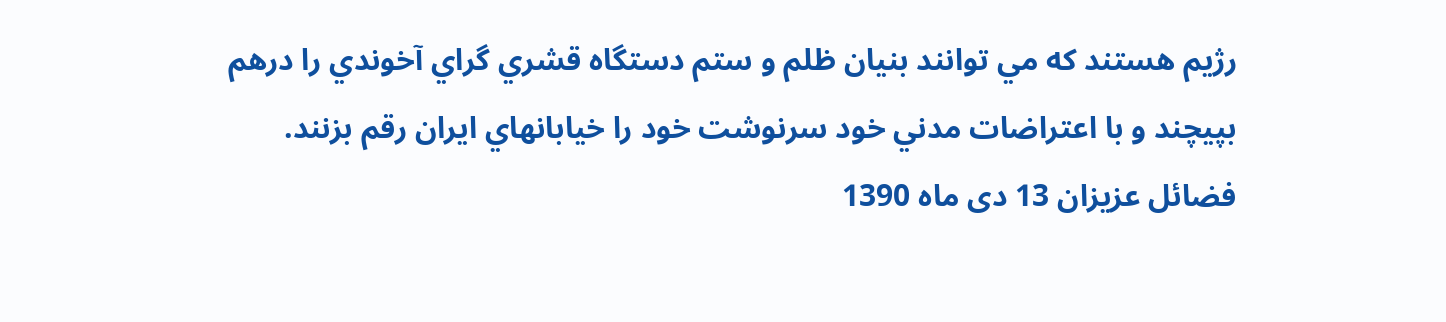رژيم هستند که مي توانند بنيان ظلم و ستم دستگاه قشري گراي آخوندي را درهم بپيچند و با اعتراضات مدني خود سرنوشت خود را خيابانهاي ايران رقم بزنند.
فضائل عزيزان 13 دی ماه 1390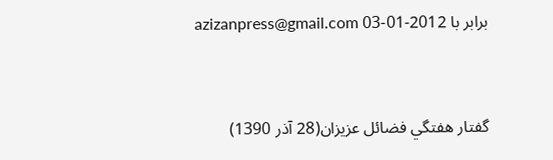برابر با 2012-01-03 azizanpress@gmail.com


گفتار هفتگي فضائل عزيزان(28 آذر 1390)